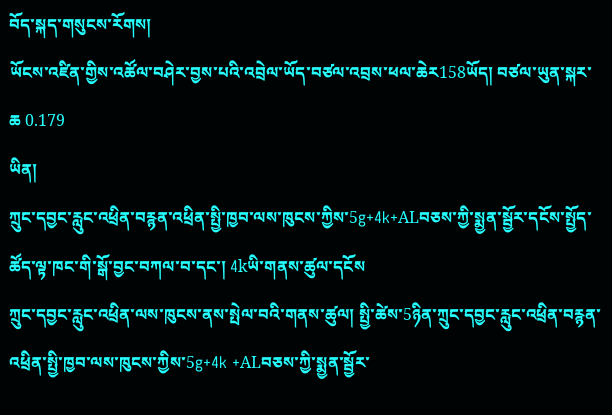བོད་སྐད་གསུངས་རོགས།
ཡོངས་འཛིན་གྱིས་འཚོལ་བཤེར་བྱས་པའི་འབྲེལ་ཡོད་བཙལ་འབྲས་ཕལ་ཆེར158ཡོད། བཙལ་ཡུན་སྐར་ཆ 0.179
ཡིན།
ཀྲུང་དབྱང་རླུང་འཕྲིན་བརྙན་འཕྲིན་སྤྱི་ཁྱབ་ལས་ཁུངས་ཀྱིས་5g+4k+ALབཅས་ཀྱི་སྨྱན་སྦྱོར་དངོས་སྤྱོད་ཚོད་ལྟ་ཁང་གི་སྒོ་བྱང་བཀལ་བ་དང་། 4kཡི་གནས་ཚུལ་དངོས
ཀྲུང་དབྱང་རླུང་འཕྲིན་ལས་ཁུངས་ནས་སྤེལ་བའི་གནས་ཚུལ། སྤྱི་ཚེས་5ཉིན་ཀྲུང་དབྱང་རླུང་འཕྲིན་བརྙན་འཕྲིན་སྤྱི་ཁྱབ་ལས་ཁུངས་ཀྱིས་5g+4k +ALབཅས་ཀྱི་སྨྱན་སྦྱོར་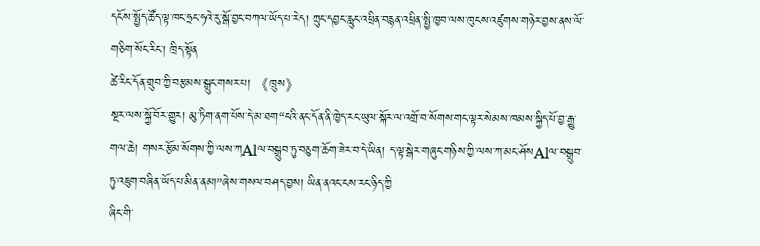དངོས་སྤྱོད་ཚོད་ལྟ་ཁང་ཧྲང་ཧའེ་རུ་སྒོ་བྱང་བཀལ་ཡོད་པ་རེད། ཀྲུང་དབྱང་རླུང་འཕྲིན་བརྙན་འཕྲིན་སྤྱི་ཁྱབ་ལས་ཁུངས་འཛུགས་གཉེར་བྱས་ནས་ལོ་གཅིག་སོང་རིང་། ཁྲིད་སྟོན
ཚེ་རིང་དོན་གྲུབ་ཀྱི་བརྩམས་སྒྲུང་གསར་པ། 《ཁྲུས》
སྔར་ལས་སྐྱོ་བོར་གྱུར། མུ་ཏིག་ནག་པོས་དེ་མ་ཐག“ངའི་ནང་དོན་ནི་ཁྱེད་རང་ཡུལ་སྐོར་ལ་འགྲོ་བ་སོགས་གང་ལྟར་སེམས་ཁམས་སྐྱིད་པོ་བྱ་རྒྱུ་གལ་ཆེ། གསར་རྩོམ་སོགས་ཀྱི་ལས་ཀAlལ་བསྒྲུབ་ཏུ་བཅུག་ཆོག་ཟེར་བ་དེ་ཡིན། ད་ལྟ་སྒེར་གཞུང་གཉིས་ཀྱི་ལས་ཀ་མང་ཤོསAlལ་བསྒྲུབ་ཏུ་འཇུག་བཞིན་ཡོད་པ་མིན་ནམ།”ཞེས་གསལ་བཤད་བྱས། ཡིན་ནའང་ངས་རང་ཉིད་ཀྱི
ཞིང་གི་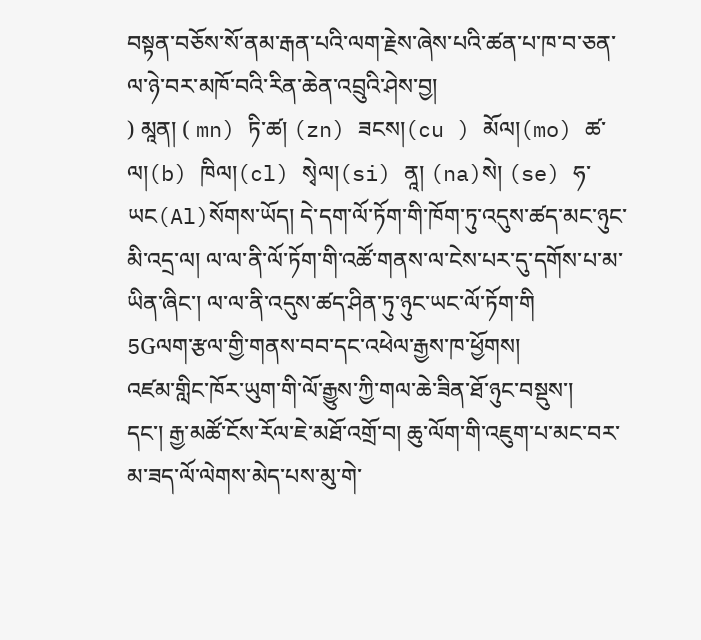བསྟན་བཅོས་སོ་ནམ་རྒན་པའི་ལག་རྗེས་ཞེས་པའི་ཚན་པ་ཁ་བ་ཅན་ལ་ཉེ་བར་མཁོ་བའི་རིན་ཆེན་འབྲུའི་ཤེས་བྱ།
) མཱན། ( mn) ཏི་ཚ། (zn) ཟངས།(cu ) མོལ།(mo) ཚ་ལ།(b) ཁིལ།(cl) སྭེལ།(si) ནཱ། (na)སེ། (se) ཧ་ཡང(Al)སོགས་ཡོད། དེ་དག་ལོ་ཏོག་གི་ཁོག་ཏུ་འདུས་ཚད་མང་ཉུང་མི་འདྲ་ལ། ལ་ལ་ནི་ལོ་ཏོག་གི་འཚོ་གནས་ལ་ངེས་པར་དུ་དགོས་པ་མ་ཡིན་ཞིང་། ལ་ལ་ནི་འདུས་ཚད་ཤིན་ཏུ་ཉུང་ཡང་ལོ་ཏོག་གི
5Gལག་རྩལ་གྱི་གནས་བབ་དང་འཕེལ་རྒྱས་ཁ་ཕྱོགས།
འཛམ་གླིང་ཁོར་ཡུག་གི་ལོ་རྒྱུས་ཀྱི་གལ་ཆེ་ཟིན་ཐོ་ཉུང་བསྡུས་།
དང་། རྒྱ་མཚོ་ངོས་རོལ་ཇེ་མཐོ་འགྲོ་བ། ཆུ་ལོག་གི་འཇུག་པ་མང་བར་མ་ཟད་ལོ་ལེགས་མེད་པས་མུ་གེ་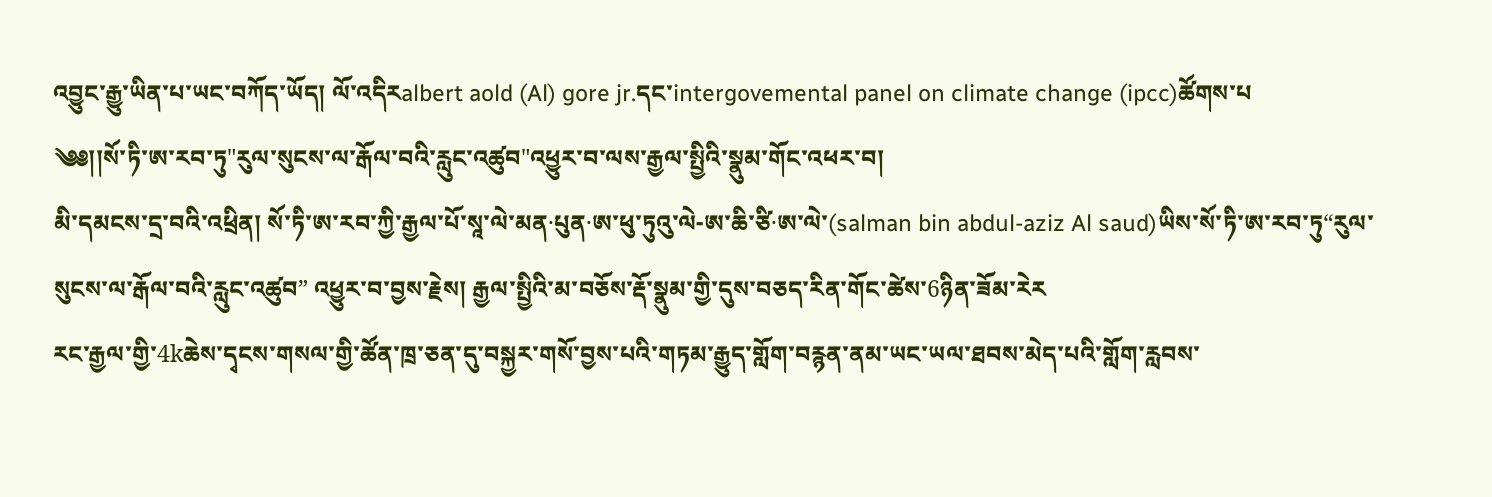འབྱུང་རྒྱུ་ཡིན་པ་ཡང་བཀོད་ཡོད། ལོ་འདིརalbert aold (Al) gore jr.དང་intergovemental panel on climate change (ipcc)ཚོགས་པ
༄༅།།སོ་ཏི་ཨ་རབ་ཏུ"རུལ་སུངས་ལ་རྒོལ་བའི་རླུང་འཚུབ"འཕྱུར་བ་ལས་རྒྱལ་སྤྱིའི་སྣུམ་གོང་འཕར་བ།
མི་དམངས་དྲ་བའི་འཕྲིན། སོ་ཏི་ཨ་རབ་ཀྱི་རྒྱལ་པོ་སཱ་ལེ་མན·པུན·ཨ་ཕུ་ཏུའུ་ལེ-ཨ་ཆི་ཙི·ཨ་ལེ་(salman bin abdul-aziz Al saud)ཡིས་སོ་ཏི་ཨ་རབ་ཏུ“རུལ་སུངས་ལ་རྒོལ་བའི་རླུང་འཚུབ” འཕྱུར་བ་བྱས་རྗེས། རྒྱལ་སྤྱིའི་མ་བཅོས་རྡོ་སྣུམ་གྱི་དུས་བཅད་རིན་གོང་ཚེས་6ཉིན་ཟོམ་རེར
རང་རྒྱལ་གྱི་4kཆེས་དྭངས་གསལ་གྱི་ཚོན་ཁྲ་ཅན་དུ་བསྐྱར་གསོ་བྱས་པའི་གཏམ་རྒྱུད་གློག་བརྙན་ནམ་ཡང་ཡལ་ཐབས་མེད་པའི་གློག་རླབས་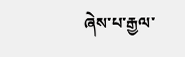ཞེས་པ་རྒྱལ་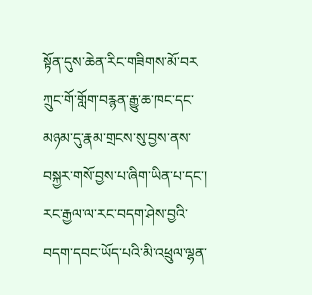སྟོན་དུས་ཆེན་རིང་གཟིགས་མོ་བར
ཀྲུང་གོ་གློག་བརྙན་རྒྱུ་ཆ་ཁང་དང་མཉམ་དུ་རྣམ་གྲངས་སུ་བྱས་ནས་བསྐྱར་གསོ་བྱས་པ་ཞིག་ཡིན་པ་དང་། རང་རྒྱལ་ལ་རང་བདག་ཤེས་བྱའི་བདག་དབང་ཡོད་པའི་མི་འཕྲུལ་ལྷན་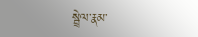སྦྲེལ་རྣམ་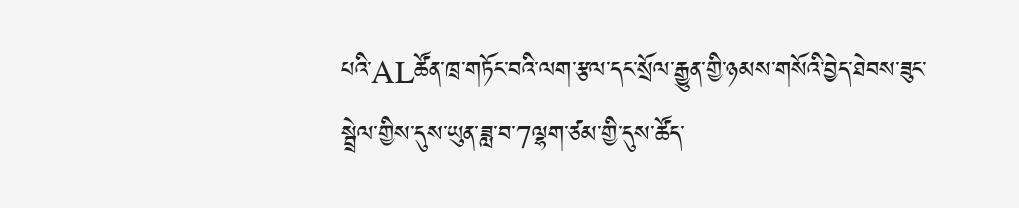པའི་ALཚོན་ཁྲ་གཏོང་བའི་ལག་རྩལ་དང་སྲོལ་རྒྱུན་གྱི་ཉམས་གསོའི་བྱེད་ཐེབས་ཟུང་སྦྲེལ་གྱིས་དུས་ཡུན་ཟླ་བ་7ལྷག་ཙམ་གྱི་དུས་ཚོད་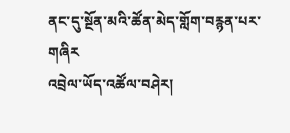ནང་དུ་སྔོན་མའི་ཚོན་མེད་གློག་བརྙན་པར་གཞིར
འབྲེལ་ཡོད་འཚོལ་བཤེར།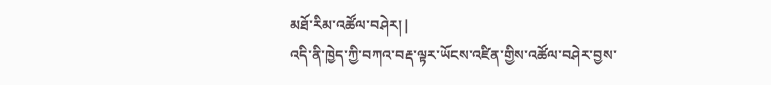མཐོ་རིམ་འཚོལ་བཤེར། |
འདི་ནི་ཁྱེད་ཀྱི་བཀའ་བརྡ་ལྟར་ཡོངས་འཛིན་གྱིས་འཚོལ་བཤེར་བྱས་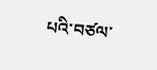པའི་བཙལ་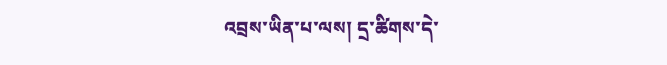འབྲས་ཡིན་པ་ལས། དྲ་ཚིགས་དེ་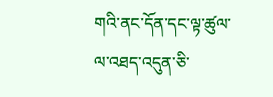གའི་ནང་དོན་དང་ལྟ་ཚུལ་ལ་འཐད་འདུན་ཅི་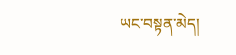ཡང་བསྟན་མེད།